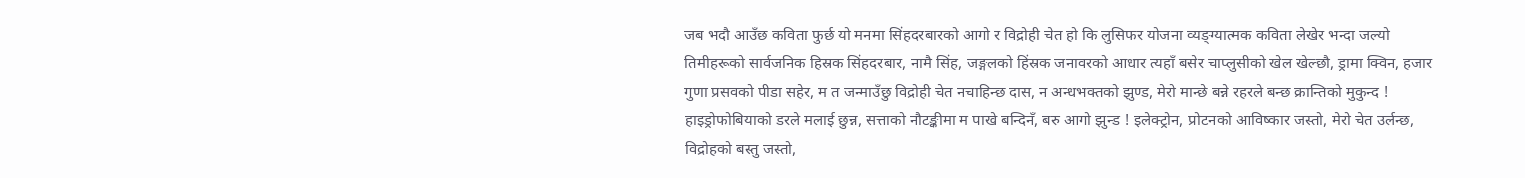जब भदौ आउँछ कविता फुर्छ यो मनमा सिंहदरबारको आगो र विद्रोही चेत हो कि लुसिफर योजना व्यङ्ग्यात्मक कविता लेखेर भन्दा जल्यो तिमीहरूको सार्वजनिक हिस्रक सिंहदरबार, नामै सिंह, जङ्गलको हिंस्रक जनावरको आधार त्यहाँ बसेर चाप्लुसीको खेल खेल्छौ, ड्रामा क्विन, हजार गुणा प्रसवको पीडा सहेर, म त जन्माउँछु विद्रोही चेत नचाहिन्छ दास, न अन्धभक्तको झुण्ड, मेरो मान्छे बन्ने रहरले बन्छ क्रान्तिको मुकुन्द ! हाइड्रोफोबियाको डरले मलाई छुन्न, सत्ताको नौटङ्कीमा म पाखे बन्दिनँ, बरु आगो झुन्ड ! इलेक्ट्रोन, प्रोटनको आविष्कार जस्तो, मेरो चेत उर्लन्छ, विद्रोहको बस्तु जस्तो,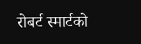रोबर्ट स्मार्टको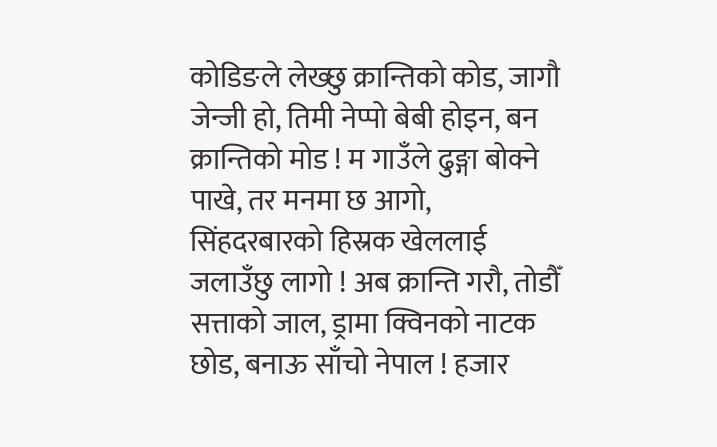कोडिङले लेख्छु क्रान्तिको कोड, जागौ जेन्जी हो, तिमी नेप्पो बेबी होइन, बन क्रान्तिको मोड ! म गाउँले ढुङ्गा बोक्ने पाखे, तर मनमा छ आगो, सिंहदरबारको हिस्रक खेललाई जलाउँछु लागो ! अब क्रान्ति गरौ, तोडौँ सत्ताको जाल, ड्रामा क्विनको नाटक छोड, बनाऊ साँचो नेपाल ! हजार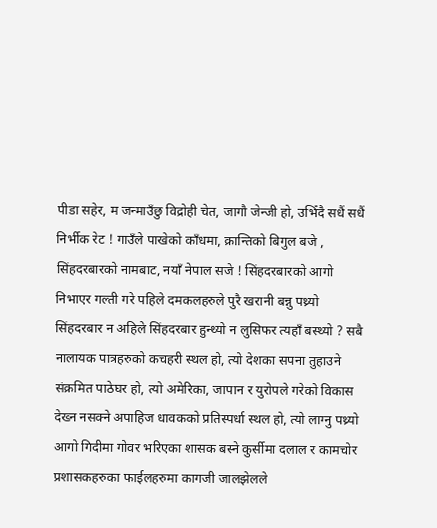पीडा सहेर, म जन्माउँछु विद्रोही चेत, जागौ जेन्जी हो, उभिँदै सधैं सधैं निर्भीक रेट ! गाउँले पाखेको काँधमा, क्रान्तिको बिगुल बजे , सिंहदरबारको नामबाट, नयाँ नेपाल सजे ! सिंहदरबारको आगो निभाएर गल्ती गरे पहिले दमकलहरुले पुरै खरानी बन्नु पथ्र्यो सिंहदरबार न अहिले सिंहदरबार हुन्थ्यो न लुसिफर त्यहाँ बस्थ्यो ? सबै नालायक पात्रहरुको कचहरी स्थल हो, त्यो देशका सपना तुहाउने संक्रमित पाठेघर हो, त्यो अमेरिका, जापान र युरोपले गरेको विकास देख्न नसक्ने अपाहिज धावकको प्रतिस्पर्धा स्थल हो, त्यो लाग्नु पथ्र्यो आगो गिदीमा गोवर भरिएका शासक बस्ने कुर्सीमा दलाल र कामचोर प्रशासकहरुका फाईलहरुमा कागजी जालझेलले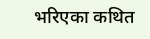भरिएका कथित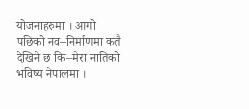योजनाहरुमा । आगो पछिको नव–निर्माणमा कतै देखिने छ कि–मेरा नातिको भविष्य नेपालमा ।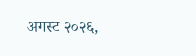अगस्ट २०२६,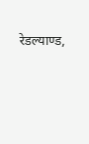रेडल्याण्ड,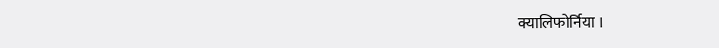क्यालिफोर्निया ।